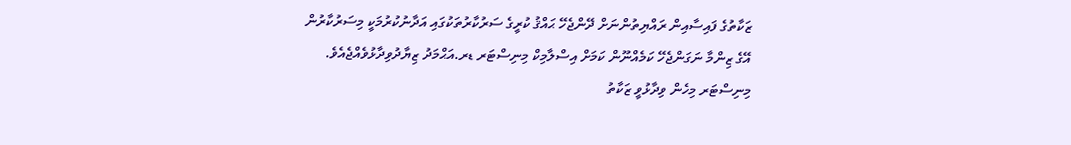ޒަކާތުގެ ފައިސާއިން ރައްޔިތުންނަށް ދޭންޖެހޭ ޙައްޤު ކުރީގެ ސަރުކާރުތަކުގައި އަދާނުކުރުމަކީ މިސަރުކާރުން އޭގެ ޒިންމާ ނަގަންޖެހޭ ކަމެއްނޫން ކަމަށް އިސްލާމިކް މިނިސްޓަރ ޑރ.އަޙްމަދު ޒިޔާދުވިދާޅުވެއްޖެއެވެ.
މިނިސްޓަރ މިހެން ވިދާޅުވީ ޒަކާތު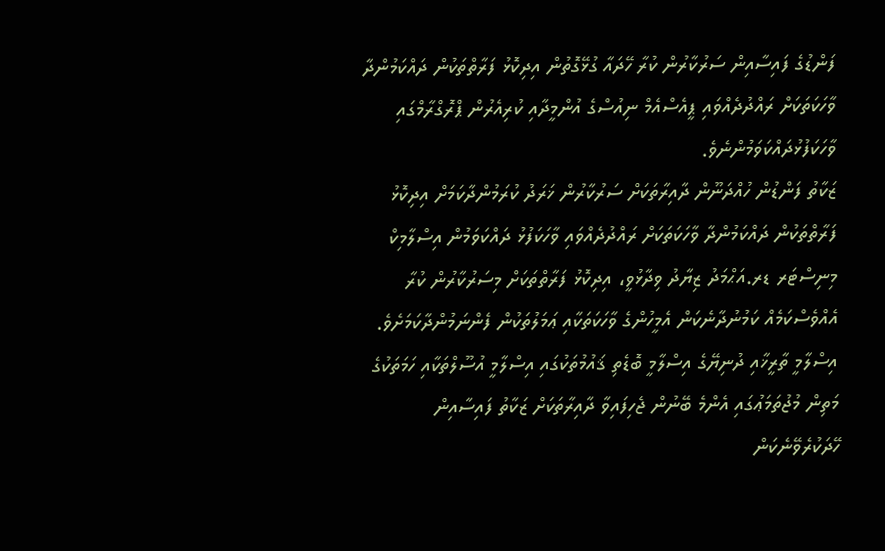ފަންޑުގެ ފައިސާއިން ސަރުކާރުން ކުރާ ހޭދައާ ގުޅޭގޮތުން އިދިކޮޅު ފަރާތްތަކުން ދައްކަމުންދާ ވާހަކަތަކަށް ރައްދުދެއްވައި ޕީއެސްއެމް ނިއުސްގެ އުންމީދާއި ކުރިއެރުން ޕްރޮގްރާމްގައި ވާހަކަފުޅުދައްކަވަމުންނެވެ.
ޒަކާތު ފަންޑުން ހުއްދަނޫން ދާއިރާތަކަށް ސަރުކާރުން ޚަރަދު ކުރަމުންދާކަމަށް އިދިކޮޅު ފަރާތްތަކުން ދައްކަމުންދާ ވާހަކަތަކަށް ރައްދުދެއްވައި ވާހަކަފުޅު ދައްކަވަމުން އިސްލާމިކް މިނިސްޓަރ ޑރ.އަޙްމަދު ޒިޔާދު ވިދާޅުވީ، އިދިކޮޅު ފަރާތްތަކަށް މިސަރުކާރުން ކުރާ އެއްވެސްކަމެއް ކަމުނުދާނެކަން އެމީހުންގެ ވާހަކަތަކާއި ޢަމަލުތަކުން ފެންނަމުންދާކަމަށެވެ. އިސްލާމީ ތާރީޚާއި ދުނިޔޭގެ އިސްލާމީ ބޮޑެތި ޤައުމުތަކުގައި އިސްލާމީ އުސޫލްތަކާއި ހަމަތަކުގެ މަތިން މުޖުތަމަޢުގައި އެންމެ ބޭނުން ޖެހިފައިވާ ދާއިރާތަކަށް ޒަކާތު ފައިސާއިން ހޭދަކުރެވޭނެކަން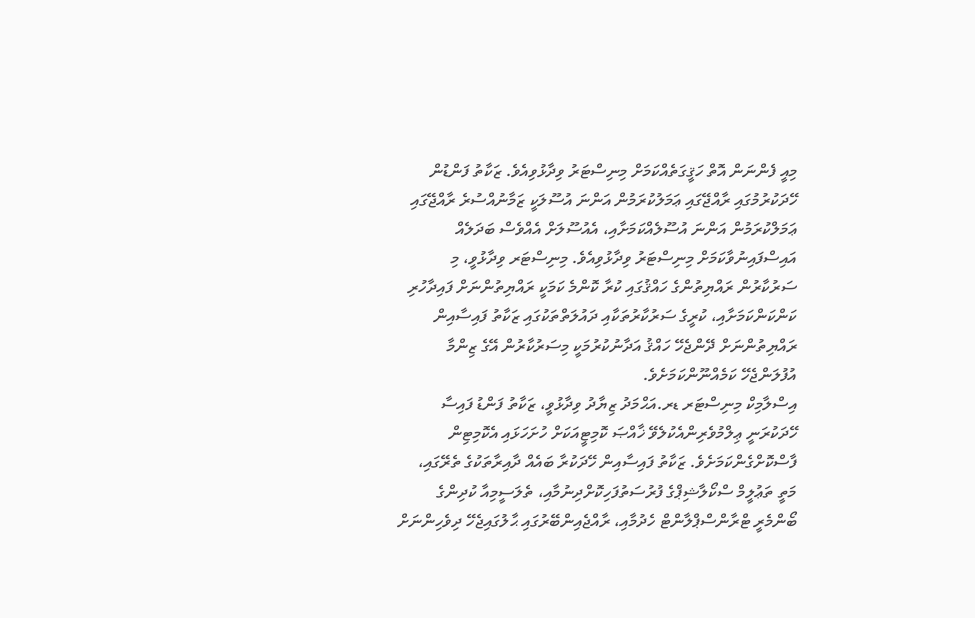މިއީ ފެންނަން އޮތް ހަޤީގަތެއްކަމަށް މިނިސްޓަރު ވިދާޅުވިއެވެ. ޒަކާތު ފަންޑުން ހޭދަކުރުމުގައި ރާއްޖޭގައި ޢަމަލުކުރަމުން އަންނަ އުސޫލަކީ ޒަމާނުއްސުރެ ރާއްޖޭގައި ޢަމަލްކުރަމުން އަންނަ އުސޫލެއްކަމަށާއި، އެއުސޫލަށް އެއްވެސް ބަދަލެއް އައިސްފައިނުވާކަމަށް މިނިސްޓަރު ވިދާޅުވިއެވެ. މިނިސްޓަރ ވިދާޅުވީ، މި ސަރުކާރުން ރައްޔިތުންގެ ހައްޤުގައި ކުރާ ކޮންމެ ކަމަކީ ރައްޔިތުންނަށް ފައިދާހުރި ކަންކަންކަމަށާއި، ކުރީގެ ސަރުކާރުތަކާއި ދައުލަތްތަކުގައި ޒަކާތު ފައިސާއިން ރައްޔިތުންނަށް ދޭންޖެހޭ ހައްޤު އަދާނުކުރުމަކީ މިސަރުކާރުން އޭގެ ޒިންމާ އުފުލަންޖެހޭ ކަމެއްނޫންކަމަށެވެ.
އިސްލާމިކް މިނިސްޓަރ ޑރ.އަޙްމަދު ޒިޔާދު ވިދާޅުވީ، ޒަކާތު ފަންޑު ފައިސާ ހޭދަކުރަނީ ޢިލްމުވެރިންއެކުލެވޭ ޚާއްޞަ ކޮމިޓީއަކަށް ހުށަހަޅައި އެކޮމިޓިން ފާސްކޮށްގެންކަމަށެވެ. ޒަކާތު ފައިސާއިން ހޭދަކުރާ ބައެއް ދާއިރާތަކުގެ ތެރޭގައި، މަތީ ތަޢުލީމް ސްކޯލާޝިޕްގެ ފުރުސަތުފަހިކޮށްދިނުމާއި، ތެލަސީމިއާ ކުދިންގެ ބޯންމެރީ ޓްރާންސްޕްލާންޓް ހެދުމާއި، ރާއްޖެއިންބޭރުގައި ޙާލުގައިޖެހޭ ދިވެހިންނަށް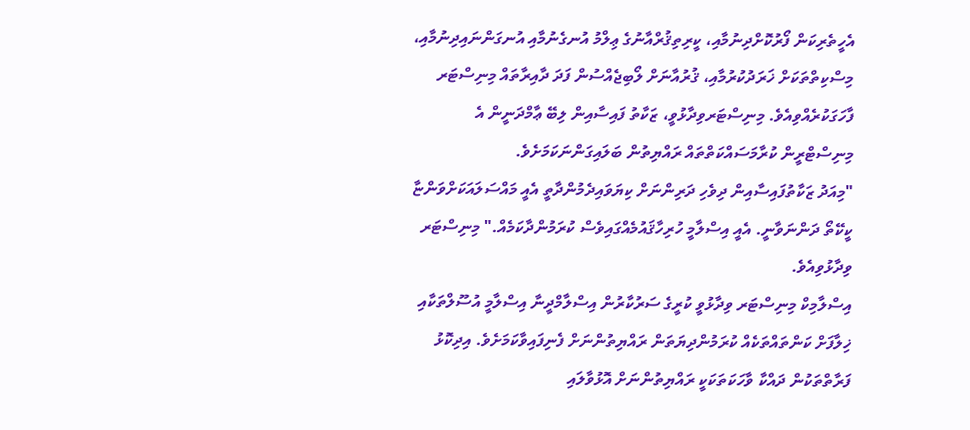އެހީތެރިކަން ފޯރުކޮށްދިނުމާއި، ކީރިތިޤުރްއާނުގެ ޢިލްމު އުނގެނުމާއި އުނގަންނައިދިނުމާއި، މިސްކިތްތަކަށް ޚަރަދުކުރުމާއި، ޤުރުއާނަށް ލޯބިޖެއްސުން ފަދަ ދާއިރާތައް މިނިސްޓަރ ފާހަގަކުރެއްވިއެވެ. މިނިސްޓަރވިދާޅުވީ، ޒަކާތު ފައިސާއިން ލިބޭ ޢާމްދަނީން އެ މިނިސްޓްރީން ކުރާމަސައްކަތްތައް ރައްޔިތުން ބަލައިގަންނަކަމަށެވެ.
"މިއަދު ޒަކާތުފައިސާއިން ދިވެހި ދަރިންނަށް ކިޔަވައިދެމުންދާތީ އެއީ މައްސަލައަކަށްވަންޏާ ކީކޭތޯ ދަންނަވާނީ. އެއީ އިސްލާމީ ހުރިހާޤައުމެއްގައިވެސް ކުރަމުންދާކަމެއް." މިނިސްޓަރ ވިދާޅުވިއެވެ.
އިސްލާމިކް މިނިސްޓަރ ވިދާޅުވީ ކުރީގެ ސަރުކާރުން އިސްލާމްދީނާ އިސްލާމީ އުސޫލްތަކާއި ޚިލާފަށް ކަންތައްތަކެއް ކުރަމުންދިޔަތަން ރައްޔިތުންނަށް ފެނިފައިވާކަމަށެވެ. އިދިކޮޅު ފަރާތްތަކުން ދައްކާ ވާހަކަތަކަކީ ރައްޔިތުންނަށް އޮޅުވާލައި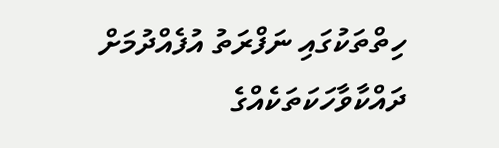ހިތްތަކުގައި ނަފްރަތު އުފެއްދުމަށް ދައްކާވާހަކަތަކެއްގެ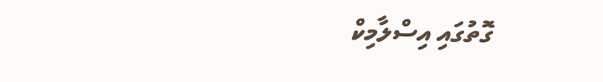ގޮތުގައި އިސްލާމިކް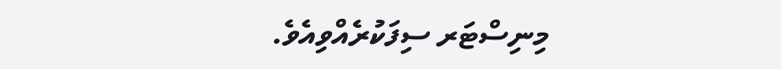މިނިސްޓަރ ސިފަކުރެއްވިއެވެ.